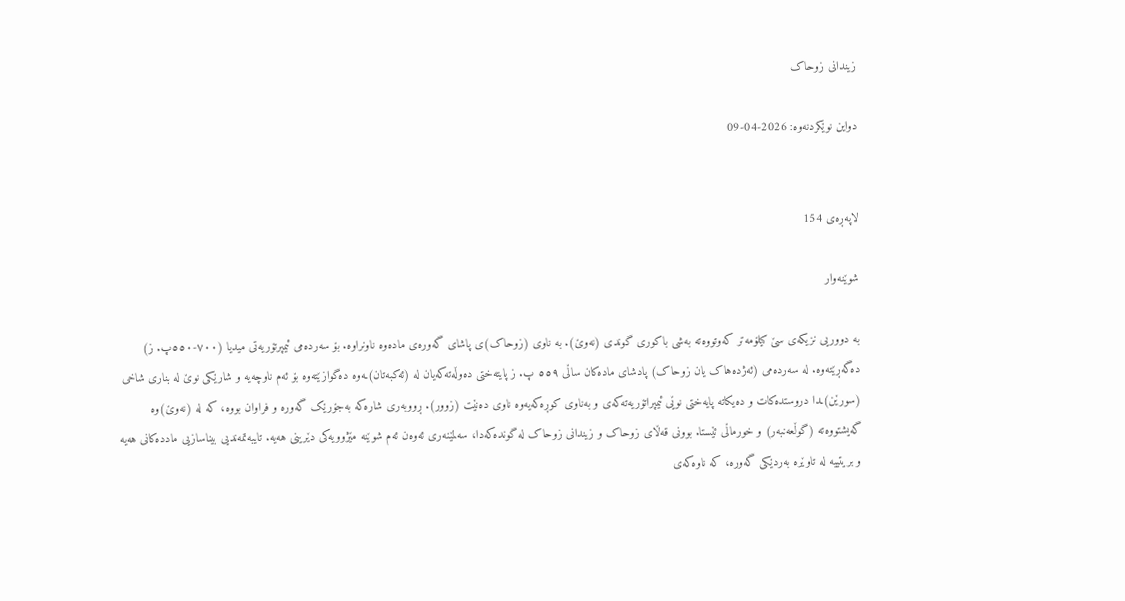زیندانی زوحاک

دواین نوێکردنەوە: 2026-04-09


لاپەڕەی 154

شوێنەوار

بە دووریی نزیکەی سێ کیلۆمەتر کەوتووەتە بەشی باکوری گوندی (نەوێ). بە ناوی (زوحاک)ی پاشای گەورەی مادەوە ناونراوە. بۆ سەردەمی ئیمپرتۆریەتی میدیا (٧٠٠-٥٥٠پ. ز) دەگەڕێتەوە. لە سەردەمی (ئەژدەهاک یان زوحاک) پادشای مادەکان ساڵی ٥٥٩ پ. ز پایتەختی دەوڵەتەکەیان لە (ئەکبەتان)ـەوە دەگوازێتەوە بۆ ئەم ناوچەیە و شارێکی نوێ لە بناری شاخی (سورێن)ـدا دروستدەکات و دەیکاتە پایەختی نوێی ئیمپراتۆریەتەکەی و بەناوی کوڕەکەیەوە ناوی دەنێت (زوور). ڕووبەری شارەکە بەجۆرێک گەورە و فراوان بووە، کە لە (نەوێ)وە گەیشتووەتە (گوڵعەنبەر) و خورماڵی ئێستا. بوونی قەڵای زوحاک و زیندانی زوحاک لە گوندەکەدا، سەلمێنەری ئەوەن ئەم شوێنە مێژوویەکی دێرینی هەیە. تایبەتمەندیی بیناسازیی ماددەکانی هەیە و بریتییە لە تاوێرە بەردێکی گەورە، کە ناوەکەی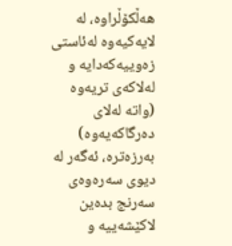هەڵکۆڵراوە، لە لایەکیەوە لەئاستی زەوییەکەدایە و لەلاکەی تریەوە (واتە لەلای دەرگاکەیەوە) بەرزەترە، ئەگەر لە دیوی سەرەوەی سەرنج بدەین لاکێشەییە و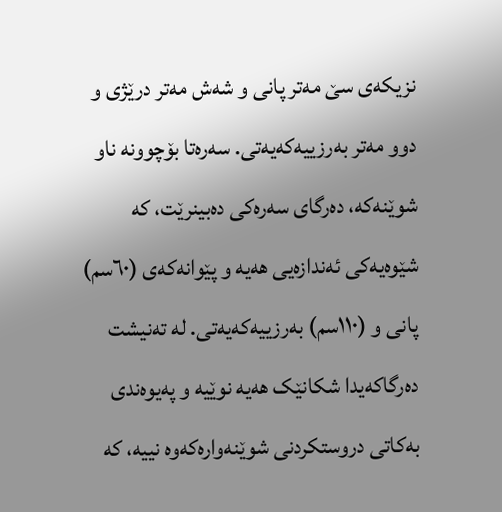نزیکەی سێ مەتر پانی و شەش مەتر درێژی و دوو مەتر بەرزییەکەیەتی. سەرەتا بۆچوونە ناو شوێنەکە، دەرگای سەرەکی دەبینرێت، کە شێوەیەکی ئەندازەیی هەیە و پێوانەکەی (٦٠سم) پانی و (١١٠سم) بەرزییەکەیەتی. لە تەنیشت دەرگاکەیدا شکانێک هەیە نوێیە و پەیوەندی بەکاتی دروستکردنی شوێنەوارەکەوە نییە، کە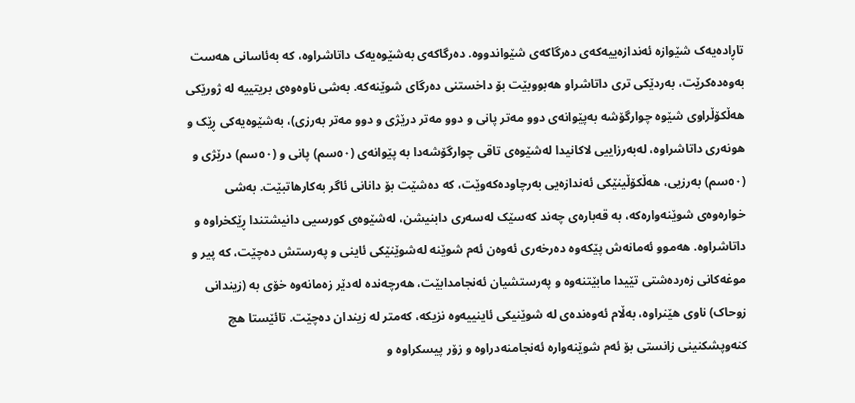تاڕادەیەک شێوازە ئەندازەییەکەی دەرگاکەی شێواندووە. دەرگاکەی بەشێوەیەک داتاشراوە، کە بەئاسانی هەست بەوەدەکرێت، بەردێکی تری داتاشراو هەبووبێت بۆ داخستنی دەرگای شوێنەکە. بەشی ناوەوەی بریتییە لە ژورێکی هەڵکۆڵراوی شێوە چوارگۆشە بەپێوانەی دوو مەتر پانی و دوو مەتر درێژی و دوو مەتر بەرزی)، بەشێوەیەکی ڕێک و هونەری داتاشراوە، لەبەرزاییی لاکانیدا لەشێوەی تاقی چوارگۆشەدا بە پێوانەی (٥٠سم) پانی و (٥٠سم) درێژی و (٥٠سم) بەرزیی، هەڵکۆڵینێکی ئەندازەیی بەرچاودەکەوێت، کە دەشێت بۆ دانانی ئاگر بەکارهاتبێت. بەشی خوارەوەی شوێنەوارەکە، بە قەبارەی چەند کەسێک لەسەری دابنیشن، لەشێوەی کورسیی دانیشتندا ڕێکخراوە و داتاشراوە. هەموو ئەمانەش پێکەوە دەرخەری ئەوەن ئەم شوێنە لەشوێنێکی ئاینی و پەرستش دەچێت، کە پیر و موغەکانی زەردەشتی تێیدا مابێتنەوە و پەرستشیان ئەنجامدابێت، هەرچەندە لەدێر زەمانەوە خۆی بە (زیندانی زوحاک) ناوی هێنراوە، بەڵام ئەوەندەی لە شوێنیکی ئاینییەوە نزیکە، کەمتر لە زیندان دەچێت. تائێستا هچ کنەوپشکنینی زانستی بۆ ئەم شوێنەوارە ئەنجامنەدراوە و زۆر پیسکراوە و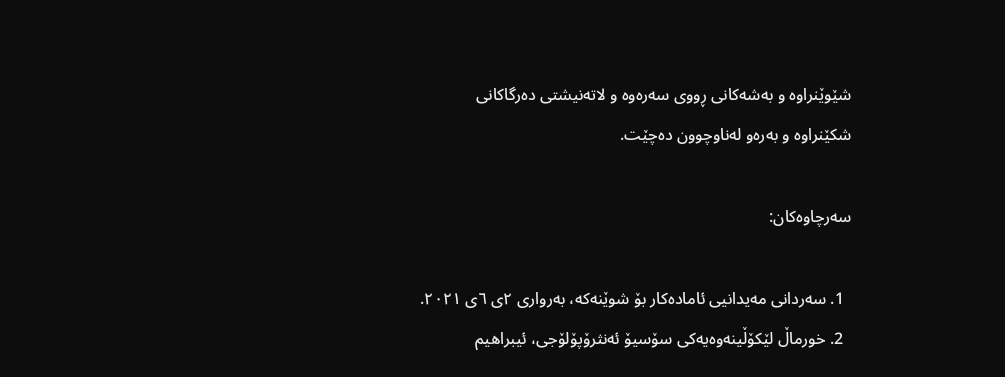شێوێنراوە و بەشەکانی ڕووی سەرەوە و لاتەنیشتی دەرگاکانی شکێنراوە و بەرەو لەناوچوون دەچێت.

سەرچاوەکان:

  1. سەردانی مەیدانیی ئامادەکار بۆ شوێنەکە، بەرواری ٢ی ٦ی ٢٠٢١.
  2. خورماڵ لێکۆڵینەوەیەکی سۆسیۆ ئەنثرۆپۆلۆجی، ئیبراهیم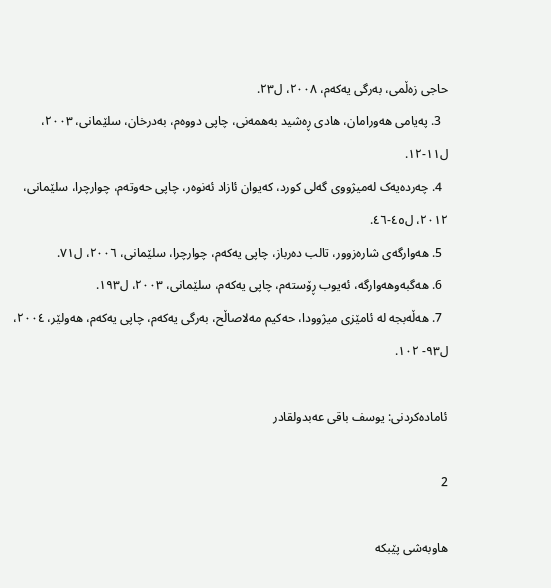حاجی زەڵمی، بەرگی یەکەم، ٢٠٠٨، ل٢٣.
  3. پەیامی هەورامان، هادی ڕەشید بەهمەنی، چاپی دووەم، بەدرخان، سلێمانی، ٢٠٠٣، ل١١-١٢.
  4. چەردەیەک لەمیژووی گەلی کورد، کەیوان ئازاد ئەنوەر، چاپی حەوتەم، چوارچرا، سلێمانی، ٢٠١٢، ل٤٥-٤٦.
  5. هەوارگەی شارەزوور، تالب دەرباز، چاپی یەکەم، چوارچرا، سلێمانی، ٢٠٠٦، ل٧١.
  6. هەگبەوهەوارگە، ئەیوب ڕۆستەم، چاپی یەکەم، سلێمانی، ٢٠٠٣، ل١٩٣.
  7. هەڵەبجە لە ئامێزی میژوودا، حەکیم مەلاصاڵح، بەرگی یەکەم، چاپی یەکەم، هەولێر، ٢٠٠٤، ل٩٣- ١٠٢.

ئامادەکردنی: یوسف باقی عەبدولقادر

2

هاوبەشی پێبکە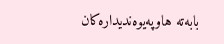بابەتە هاوپەیوەندیدارەکان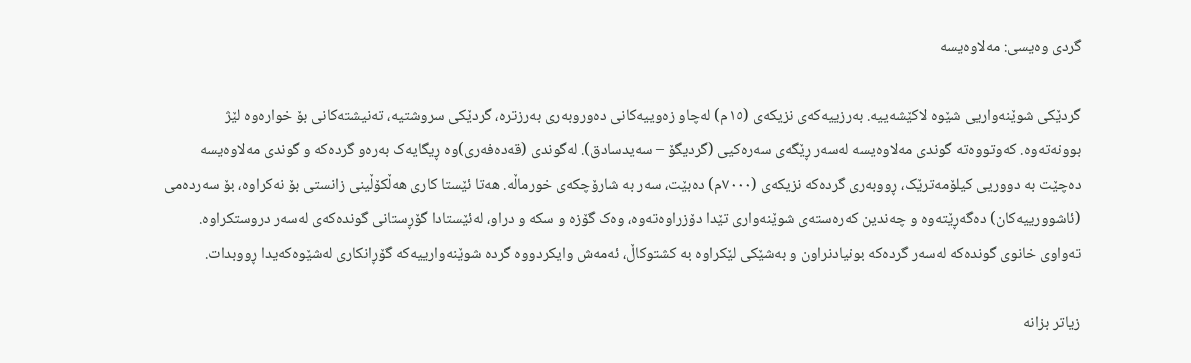گردی وەیسی: مەلاوەیسە

گردێکی شوێنەواریی شێوە لاکێشەییە. بەرزییەکەی نزیکەی (١٥م) لەچاو زەوییەکانی دەوروبەری بەرزترە، گردێکی سروشتیە، تەنیشتەکانی بۆ خوارەوە لێژ بوونەتەوە. کەوتووەتە گوندی مەلاوەیسە لەسەر ڕێگەی سەرەکیی (گردیگۆ – سەیدسادق). لەگوندی (قەدەفەری)وە ڕیگایەک بەرەو گردەکە و گوندی مەلاوەیسە دەچێت بە دووریی کیلۆمەترێک، ڕووبەری گردەکە نزیکەی (٧٠٠٠م) دەبێت، سەر بە شارۆچکەی خورماڵە. هەتا ئێستا کاری هەڵکۆڵینی زانستی بۆ نەکراوە، بۆ سەردەمی (ئاشوورییەکان) دەگەڕێتەوە و چەندین کەرەستەی شوێنەواری تێدا دۆزراوەتەوە، وەک گۆزە و سکە و دراو، لەئێستادا گۆڕستانی گوندەکەی لەسەر دروستکراوە. تەواوی خانوی گوندەکە لەسەر گردەکە بونیادنراون و بەشێکی لێکراوە بە کشتوکاڵ، ئەمەش وایکردووە گردە شوێنەوارییەکە گۆڕانکاری لەشێوەکەیدا ڕووبدات.

زیاتر بزانە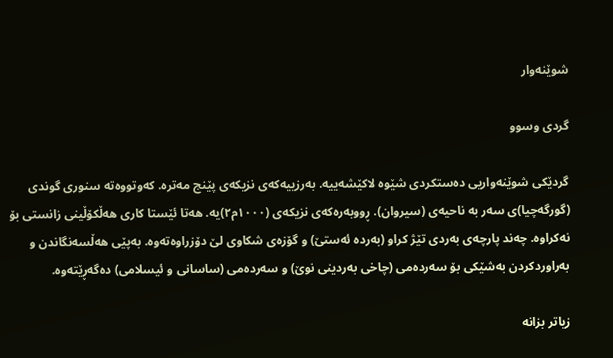شوێنەوار

گردی وسوو

گردێکی شوێنەواریی دەستکردی شێوە لاکێشەییە. بەرزییەکەی نزیکەی پێنج مەترە. کەوتووەته سنوری گوندی (گورگەچیا)ی سەر بە ناحیەی (سیروان). ڕووبەرەکەی نزیکەی (١٠٠٠م٢)یە. هەتا ئێستا کاری هەڵکۆڵینی زانستی بۆ نەکراوە. چەند پارچەی بەردی تێژ کراو (بەردە ئەستێ) و گۆزەی شکاوی لێ دۆزراوەتەوە. بەپێی هەڵسەنگاندن و بەراوردکردن بەشێکی بۆ سەردەمی (چاخی بەردینی نوێ) و سەردەمی (ساسانی و ئیسلامی) دەگەڕێتەوە.

زیاتر بزانە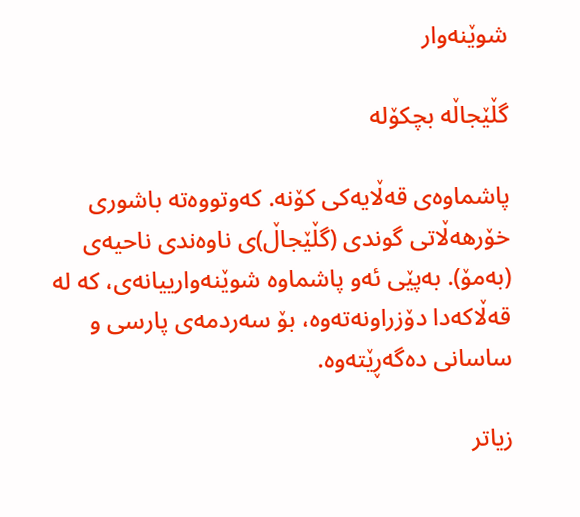شوێنەوار

گڵێجاڵە بچکۆلە

پاشماوەی قەڵایەکی کۆنە. کەوتووەتە باشوری خۆرهەڵاتی گوندی (گڵێجاڵ)ی ناوەندی ناحیەی (بەمۆ). بەپێی ئەو پاشماوە شوێنەوارییانەی، کە لە قەڵاکەدا دۆزراونەتەوە، بۆ سەردمەی پارسی و ساسانی دەگەڕێتەوە.

زیاتر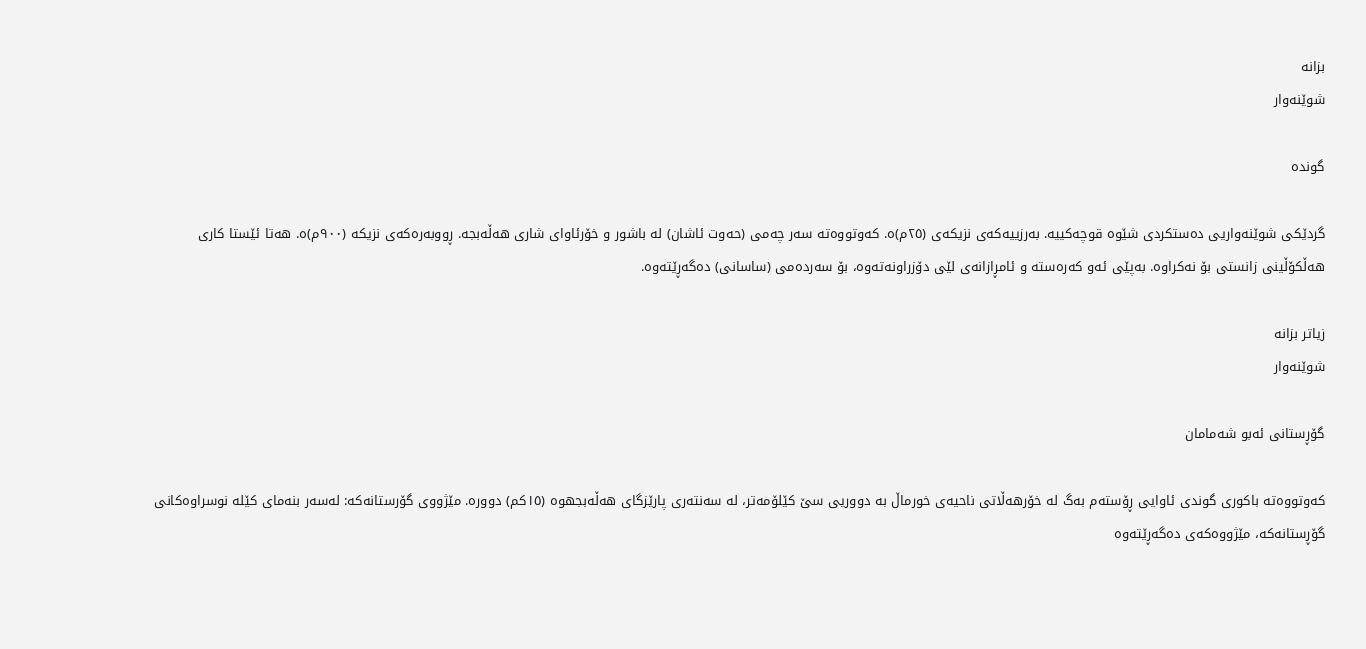بزانە
شوێنەوار

گوندە

گردێکی شوێنەواریی دەستکردی شێوە قوچەکییە. بەرزییەکەی نزیکەی (٢٥م)ە. کەوتووەتە سەر چەمی (حەوت ئاشان) لە باشور و خۆرئاوای شاری هەڵەبجە. ڕووبەرەکەی نزیکە (٩٠٠م)ە. هەتا ئێستا کاری هەڵکۆڵینی زانستی بۆ نەکراوە. بەپێی ئەو کەرەستە و ئامڕازانەی لێی دۆزراونەتەوە، بۆ سەردەمی (ساسانی) دەگەڕێتەوە.

زیاتر بزانە
شوێنەوار

گۆڕستانی ئەبو شەمامان

کەوتووەتە باکوری گوندی ئاوایی ڕۆستەم بەگ لە خۆرهەڵاتی ناحیەی خورماڵ بە دووریی سێ کێلۆمەتر، لە سەنتەری پارێزگای هەڵەبجهوە‌ (١٥کم) دوورە. مێژووی گۆرستانەکە: لەسەر بنەمای کێلە نوسراوەکانی گۆڕستانەکە، مێژووەکەی دەگەڕێتەوە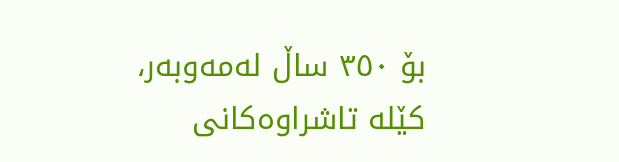بۆ ٣٥٠ ساڵ لەمەوبەر، کێلە تاشراوەکانی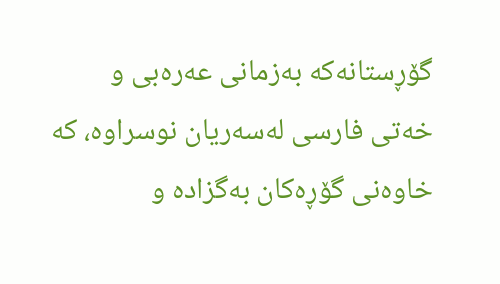گۆڕستانەکە بەزمانی عەرەبی و خەتی فارسی لەسەریان نوسراوە، کە خاوەنی گۆڕەکان بەگزادە و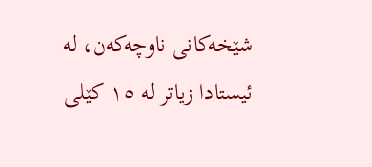شێخەکانی ناوچەکەن، لە ئیستادا زیاتر لە ١٥ کێلی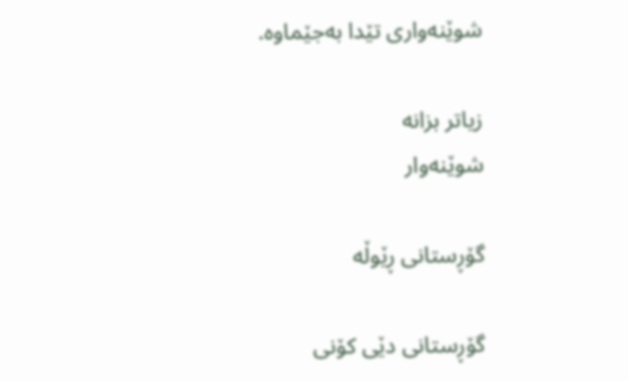شوێنەواری تێدا بەجێماوە.

زیاتر بزانە
شوێنەوار

گۆڕستانی ڕێوڵە

گۆڕستانی دێی کۆنی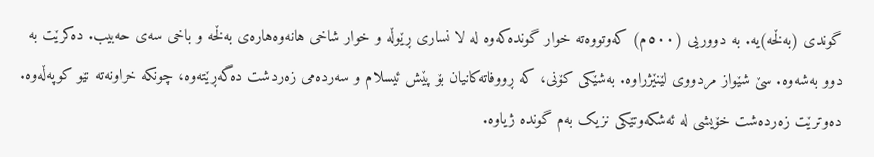گوندی (بەڵخە)یە. بە دووریی (٥٠٠م) کەوتووەتە خوار گوندەکەوە لە لا نساری ڕێوڵە و خوار شاخی هانەوەهارەی بەڵخە و باخی سەی حەبیب. دەکرێت بە دوو بەشەوە. سێ شێواز مردووی لێنێژراوە. بەشێکی کۆنی، کە ڕووفاتەکانیان بۆ پێش ئیسلام و سەردەمی زەردشت دەگەڕێتەوە، چونکە خراونەتە نێو کوپەڵەوە. دەوترێت زەردەشت خۆیشی لە ئەشکەوتێکی نزیک بەم گوندە ژیاوە.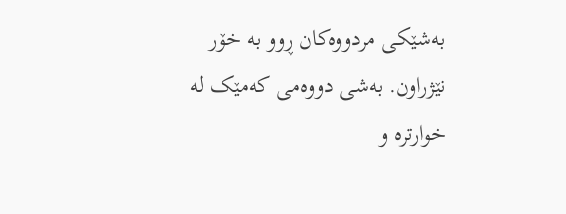بەشێکی مردووەکان ڕوو بە خۆر نێژراون. بەشی دووەمی کەمێک لە خوارترە و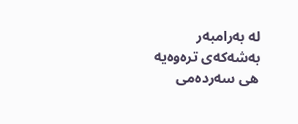لە بەرامبەر بەشەکەی ترەوەیە هی سەردەمی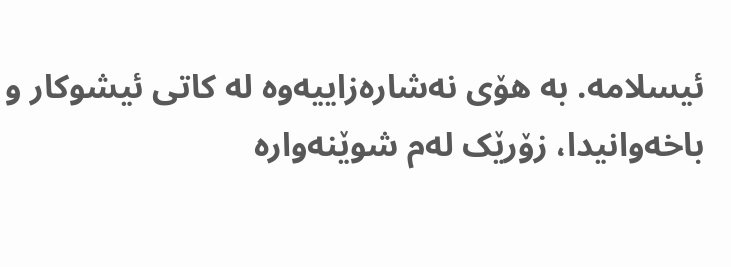ئیسلامە. بە هۆی نەشارەزاییەوە لە کاتی ئیشوکار و باخەوانیدا، زۆرێک لەم شوێنەوارە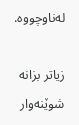لەناوچووە.

زیاتر بزانە
شوێنەوار